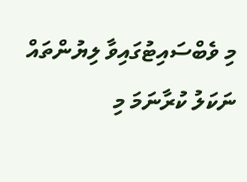މި ވެބްސައިޓުގައިވާ ލިޔުންތައް ނަކަލު ކުރާނަމަ މި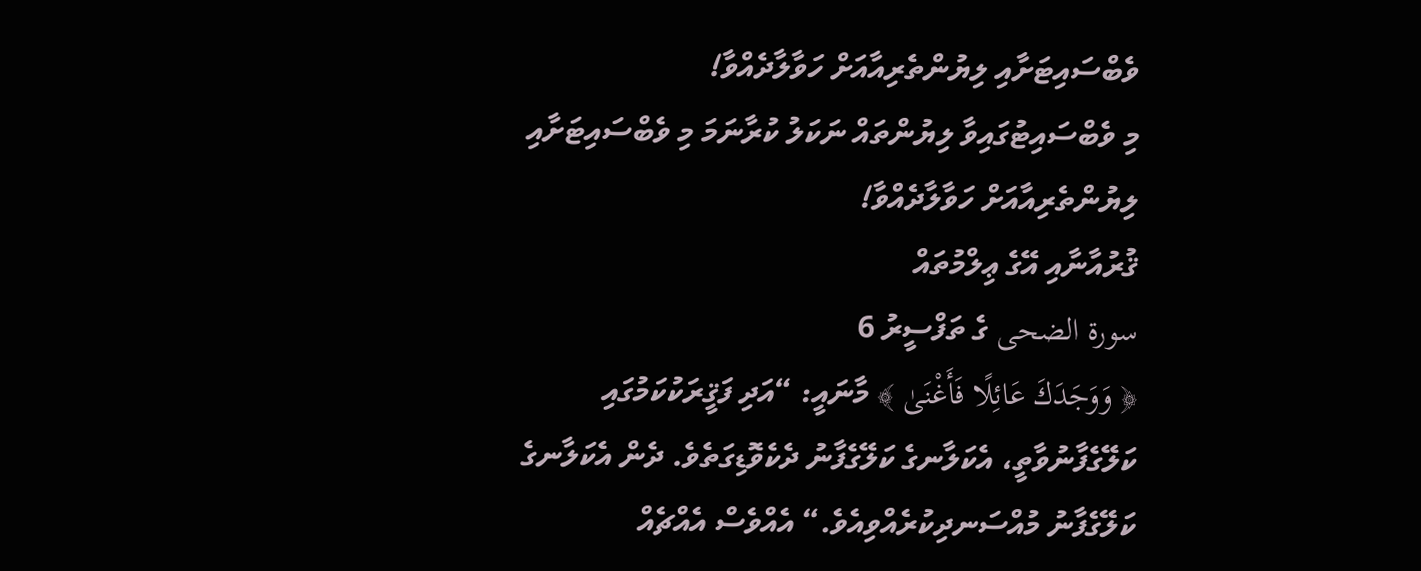ވެބްސައިޓަށާއި ލިޔުންތެރިއާއަށް ހަވާލާދެއްވާ!
މި ވެބްސައިޓުގައިވާ ލިޔުންތައް ނަކަލު ކުރާނަމަ މި ވެބްސައިޓަށާއި ލިޔުންތެރިއާއަށް ހަވާލާދެއްވާ!
ޤުރުއާނާއި އޭގެ ޢިލްމުތައް
سورة الضحى ގެ ތަފްސީރު 6
﴿ وَوَجَدَكَ عَائِلًا فَأَغْنَىٰ ﴾ މާނައީ: “އަދި ފަޤީރަކުކަމުގައި ކަލޭގެފާނުވާތީ، އެކަލާނގެ ކަލޭގެފާނު ދެކެވޮޑިގަތެވެ. ދެން އެކަލާނގެ ކަލޭގެފާނު މުއްސަނދިކުރެއްވިއެވެ.“ އެއްވެސް އެއްޗެއް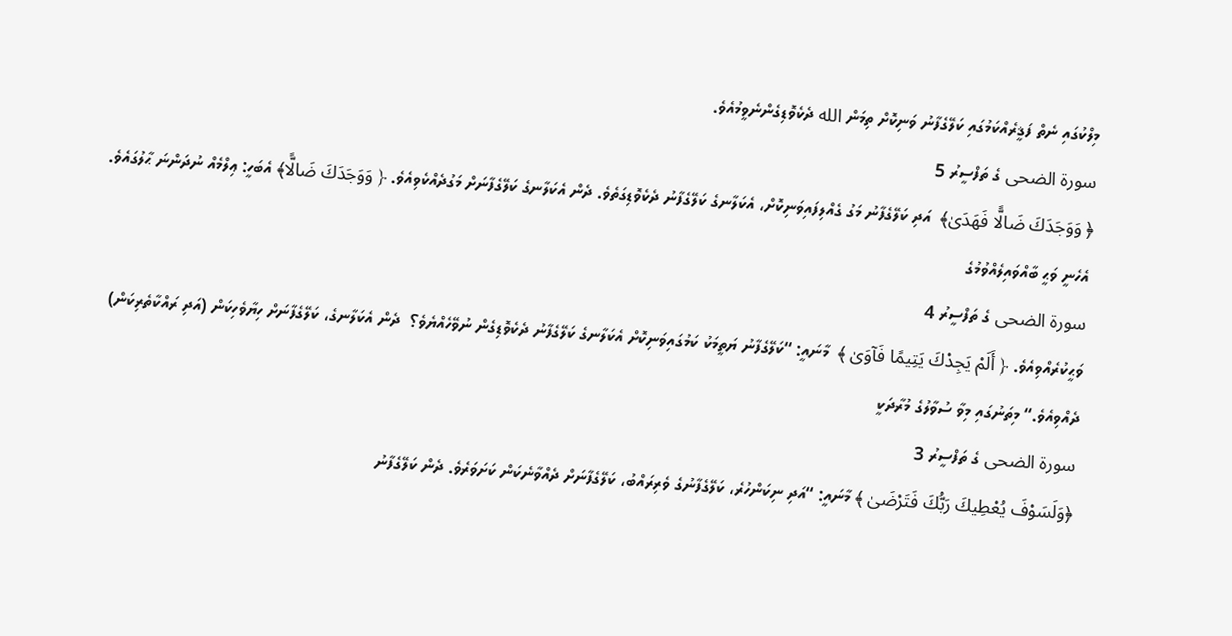މިލްކުގައި ނެތް ފަޤީރެއްކަމުގައި ކަލޭގެފާނު ވަނިކޮށް ތިމަން الله ދެކެވޮޑިގެންނެވީމުއެވެ.
سورة الضحى ގެ ތަފްސީރު 5
﴿ وَوَجَدَكَ ضَالًّا فَهَدَىٰ﴾  އަދި ކަލޭގެފާނު މަގު ގެއްލިފައިވަނިކޮށް، އެކަލާނގެ ކަލޭގެފާނު ދެކެވޮޑިގަތެވެ. ދެން އެކަލާނގެ ކަލޭގެފާނަށް މަގުދެއްކެވިއެވެ. ﴿ وَوَجَدَكَ ضَالًّا﴾ އެބަހީ: ޢިލްމެއް ނުދަންނަ ޙާލުގައެވެ. އެހެނީ ވަޙީ ބާއްވައިލެއްވުމުގެ
سورة الضحى ގެ ތަފްސީރު 4
ވަޙީކުރެއްވިއެވެ. ﴿ أَلَمْ يَجِدْكَ يَتِيمًا فَآوَىٰ ﴾  މާނައީ: “ކަލޭގެފާނު ޔަތީމަކު ކަމުގައިވަނިކޮށް އެކަލާނގެ ކަލޭގެފާނު ދެކެވޮޑިގެން ނުވޭހެއްޔެވެ؟  ދެން އެކަލާނގެ، ކަލޭގެފާނަށް ހިޔާވެހިކަން (އަދި ރައްކާތެރިކަން) ދެއްވިއެވެ.“ މިތަނުގައި މިވާ ސުވާލުގެ މުރާދަކީ
سورة الضحى ގެ ތަފްސީރު 3
﴿وَلَسَوْفَ يُعْطِيكَ رَبُّكَ فَتَرْضَىٰ ﴾ މާނައީ: “އަދި ނިކަންހުރެ، ކަލޭގެފާނުގެ ވެރިރައްބު، ކަލޭގެފާނަށް ދެއްވާނެކަން ކަށަވަރެވެ. ދެން ކަލޭގެފާނު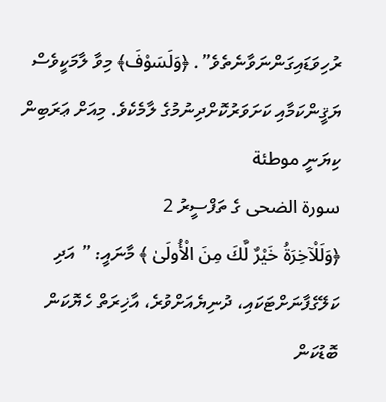ރުހިވަޑައިގަންނަވާނެތެވެ”. ﴿وَلَسَوْفَ﴾ މިވާ ލާމަކީވެސް ޔަޤީންކަމާއި ކަށަވަރުކޮށްދިނުމުގެ ލާމެކެވެ. މިއަށް ޢަރަބިން ކިޔަނީ موطئة
سورة الضحى ގެ ތަފްސީރު 2
﴿وَلَلْآخِرَةُ خَيْرٌ لَّكَ مِنَ الْأُولَىٰ ﴾ މާނައީ: ” އަދި ކަލޭގެފާނަށްޓަކައި، ދުނިޔެއަށްވުރެ، އާޚިރަތް ހެޔޮކަން ބޮޑުކަން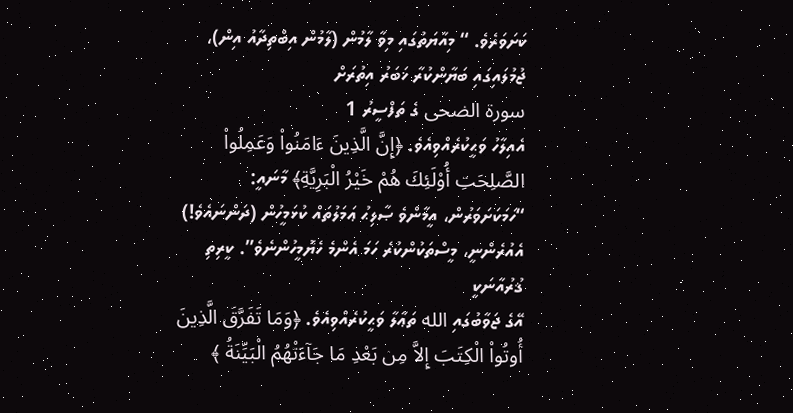ކަށަވަރެވެ. “ މިއާޔަތުގައި މިވާ ލާމުން (ލާމުން އިބްތިދާއު އިން)، ޖުމުލައިގައި ބަޔާންކުރާ ޚަބަރު އިތުރަށް
سورة الضحى ގެ ތަފްސީރު 1
އެއިލާހު ވަޙީކުރެއްވިއެވެ. ﴿إِنَّ الَّذِينَ ءَامَنُواْ وَعَمِلُواْ الصَّلِحَتِ أُوْلَئِكَ هُمْ خَيْرُ الْبَرِيَّةِ﴾ މާނައީ: “ހަމަކަށަވަރުން، އީމާންވެ ޞާލިޙު ޢަމަލުތައް ކުޅަމީހުން (ދަންނައެވެ!) އެއުރެންނީ، މީސްތަކުންކުރެ ހަމަ އެންމެ ހެޔޮމީހުންނެވެ”. ކީރިތި ޤުރުއާނަކީ
އޭގެ ޖަވާބުގައި الله ތަޢާލާ ވަޙީކުރެއްވިއެވެ. ﴿وَمَا تَفَرَّقَ الَّذِينَ أُوتُواْ الْكِتَبَ إِلاَّ مِن بَعْدِ مَا جَآءَتْهُمُ الْبَيِّنَةُ ﴾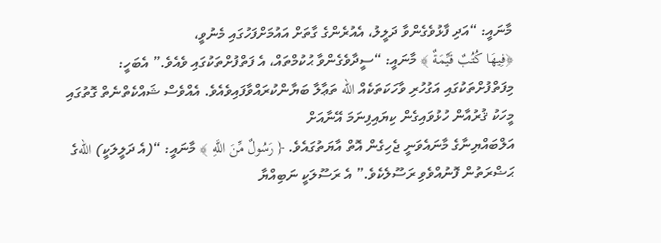މާނައީ: “އަދި ފާޅުވެގެންވާ ދަލީލު، އެއުރެންގެ ގާތަށް އައުމަށްފަހުގައި މެނުވީ،
﴿فِيهَا كُتُبٌ قَيِّمَةٌ ﴾ މާނައީ: “ސީދާވެގެންވާ ޙުކުމްތައް، އެ ފަތްފުށްތަކުގައި ވެއެވެ.” އެބަހީ: މިފަތްފުށްތަކުގައި އަގުހުރި ވާހަކަތަކެއް الله ތަޢާލާ ބަޔާންކުރައްވާފައިވެއެވެ. އެއްވެސް ޝައްކެތްނެތް ގޮތުގައި މީހަކު ޤުރުއާން ހުޅުވައިގެން ކިޔައިފިނަމަ އޭނާއަށް
އަލްބައްޔިނާގެ މާނައެވަނީ ޖެހިގެން އޮތް އާޔަތުގައެވެ. ﴿ رَسُولٌ مِّنَ اللَّهِ ﴾ މާނައީ: “(އެ ދަލީލަކީ) اللهގެ ޙަޟްރަތުން ފޮނުއްވެވި ރަސޫލެކެވެ.” އެ ރަސޫލަކީ ނަބިއްޔާ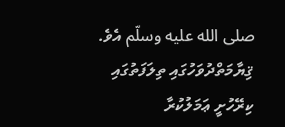صلى الله عليه وسلّم އެވެ.
ޤިޔާމަތްދުވަހުގައި ތިލަފަތުގައި ކިރޭހުށީ ޢަމަލުކުރާ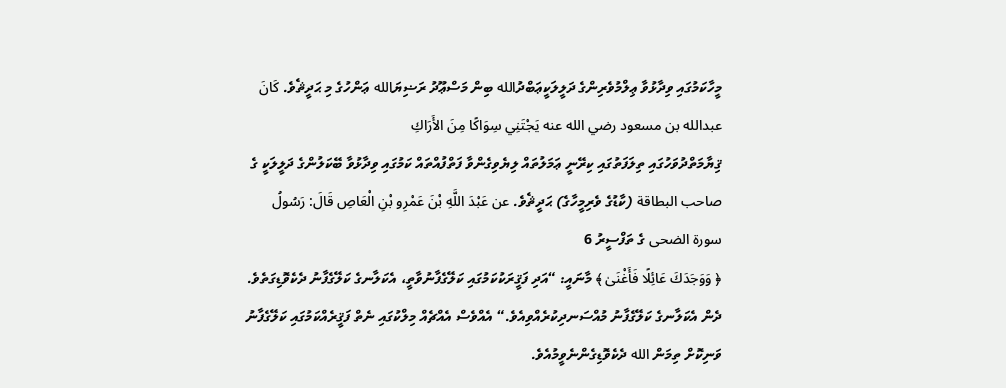މީހާކަމުގައި ވިދާޅުވާ ޢިލްމުވެރިންގެ ދަލީލަކީޢަބްދުالله ބިން މަސްޢޫދު ރަޟިޔަالله ޢަންހުގެ މި ޙަދީޘެވެ. كَانَ عبدالله بن مسعود رضي الله عنه يَجْتَنِي سِوَاكًا مِنَ الأَرَاكِ
ޤިޔާމަތްދުވަހުގައި ތިލަފަތުގައި ކިރޭނީ ޢަމަލުތައް ލިޔެވިގެންވާ ފަތްފުއްތައް ކަމުގައި ވިދާޅުވާ ބޭކަލުންގެ ދަލީލަކީ ގެ صاحب البطاقة (ކާޑުގެ ވެރިމީހާގެ) ޙަދީޘެވެ. عن عَبْدَ اللَّهِ بْنَ عَمْرِو بْنِ الْعَاصِ قَالَ: رَسُولُ
سورة الضحى ގެ ތަފްސީރު 6
﴿ وَوَجَدَكَ عَائِلًا فَأَغْنَىٰ ﴾ މާނައީ: “އަދި ފަޤީރަކުކަމުގައި ކަލޭގެފާނުވާތީ، އެކަލާނގެ ކަލޭގެފާނު ދެކެވޮޑިގަތެވެ. ދެން އެކަލާނގެ ކަލޭގެފާނު މުއްސަނދިކުރެއްވިއެވެ.“ އެއްވެސް އެއްޗެއް މިލްކުގައި ނެތް ފަޤީރެއްކަމުގައި ކަލޭގެފާނު ވަނިކޮށް ތިމަން الله ދެކެވޮޑިގެންނެވީމުއެވެ.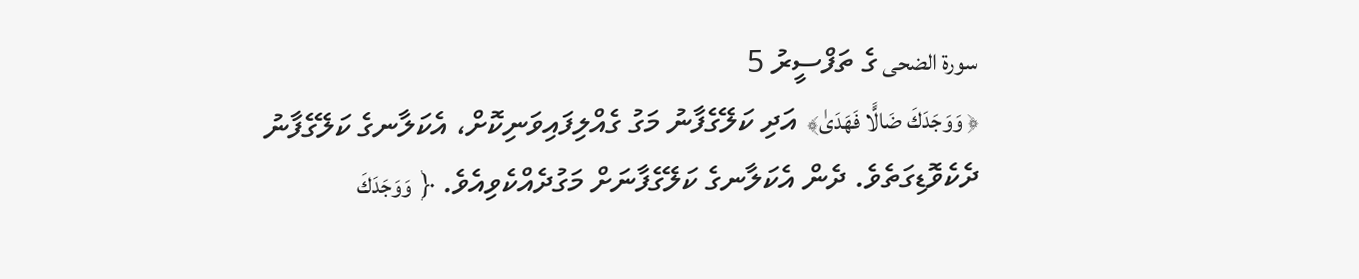سورة الضحى ގެ ތަފްސީރު 5
﴿ وَوَجَدَكَ ضَالًّا فَهَدَىٰ﴾  އަދި ކަލޭގެފާނު މަގު ގެއްލިފައިވަނިކޮށް، އެކަލާނގެ ކަލޭގެފާނު ދެކެވޮޑިގަތެވެ. ދެން އެކަލާނގެ ކަލޭގެފާނަށް މަގުދެއްކެވިއެވެ. ﴿ وَوَجَدَكَ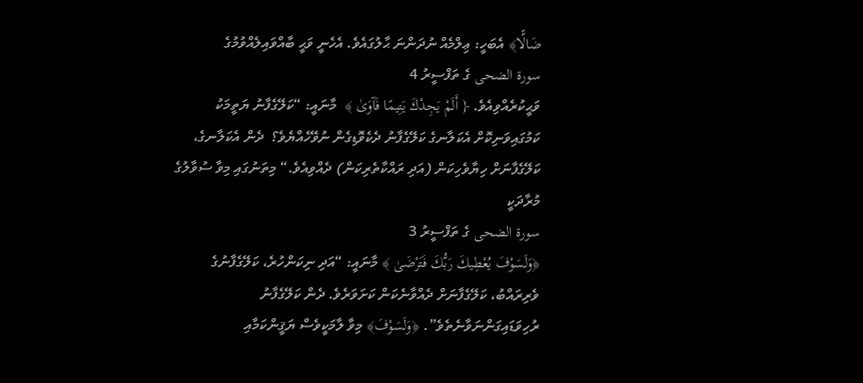ضَالًّا﴾ އެބަހީ: ޢިލްމެއް ނުދަންނަ ޙާލުގައެވެ. އެހެނީ ވަޙީ ބާއްވައިލެއްވުމުގެ
سورة الضحى ގެ ތަފްސީރު 4
ވަޙީކުރެއްވިއެވެ. ﴿ أَلَمْ يَجِدْكَ يَتِيمًا فَآوَىٰ ﴾  މާނައީ: “ކަލޭގެފާނު ޔަތީމަކު ކަމުގައިވަނިކޮށް އެކަލާނގެ ކަލޭގެފާނު ދެކެވޮޑިގެން ނުވޭހެއްޔެވެ؟  ދެން އެކަލާނގެ، ކަލޭގެފާނަށް ހިޔާވެހިކަން (އަދި ރައްކާތެރިކަން) ދެއްވިއެވެ.“ މިތަނުގައި މިވާ ސުވާލުގެ މުރާދަކީ
سورة الضحى ގެ ތަފްސީރު 3
﴿وَلَسَوْفَ يُعْطِيكَ رَبُّكَ فَتَرْضَىٰ ﴾ މާނައީ: “އަދި ނިކަންހުރެ، ކަލޭގެފާނުގެ ވެރިރައްބު، ކަލޭގެފާނަށް ދެއްވާނެކަން ކަށަވަރެވެ. ދެން ކަލޭގެފާނު ރުހިވަޑައިގަންނަވާނެތެވެ”. ﴿وَلَسَوْفَ﴾ މިވާ ލާމަކީވެސް ޔަޤީންކަމާއި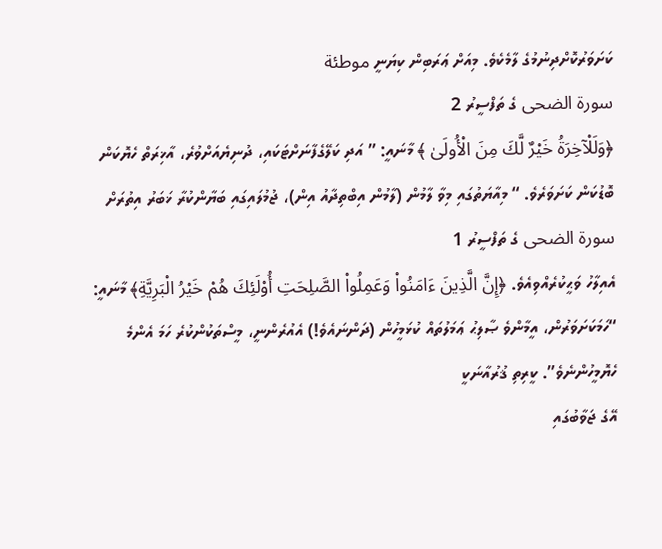ކަށަވަރުކޮށްދިނުމުގެ ލާމެކެވެ. މިއަށް ޢަރަބިން ކިޔަނީ موطئة
سورة الضحى ގެ ތަފްސީރު 2
﴿وَلَلْآخِرَةُ خَيْرٌ لَّكَ مِنَ الْأُولَىٰ ﴾ މާނައީ: ” އަދި ކަލޭގެފާނަށްޓަކައި، ދުނިޔެއަށްވުރެ، އާޚިރަތް ހެޔޮކަން ބޮޑުކަން ކަށަވަރެވެ. “ މިއާޔަތުގައި މިވާ ލާމުން (ލާމުން އިބްތިދާއު އިން)، ޖުމުލައިގައި ބަޔާންކުރާ ޚަބަރު އިތުރަށް
سورة الضحى ގެ ތަފްސީރު 1
އެއިލާހު ވަޙީކުރެއްވިއެވެ. ﴿إِنَّ الَّذِينَ ءَامَنُواْ وَعَمِلُواْ الصَّلِحَتِ أُوْلَئِكَ هُمْ خَيْرُ الْبَرِيَّةِ﴾ މާނައީ: “ހަމަކަށަވަރުން، އީމާންވެ ޞާލިޙު ޢަމަލުތައް ކުޅަމީހުން (ދަންނައެވެ!) އެއުރެންނީ، މީސްތަކުންކުރެ ހަމަ އެންމެ ހެޔޮމީހުންނެވެ”. ކީރިތި ޤުރުއާނަކީ
އޭގެ ޖަވާބުގައި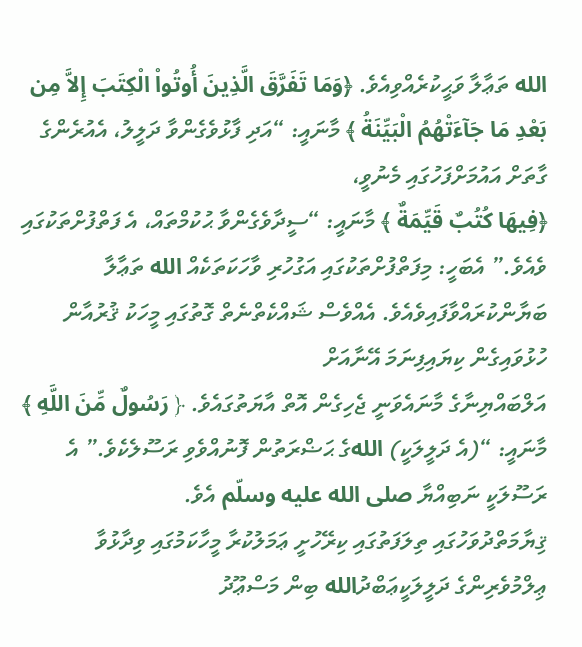الله ތަޢާލާ ވަޙީކުރެއްވިއެވެ. ﴿وَمَا تَفَرَّقَ الَّذِينَ أُوتُواْ الْكِتَبَ إِلاَّ مِن بَعْدِ مَا جَآءَتْهُمُ الْبَيِّنَةُ ﴾ މާނައީ: “އަދި ފާޅުވެގެންވާ ދަލީލު، އެއުރެންގެ ގާތަށް އައުމަށްފަހުގައި މެނުވީ،
﴿فِيهَا كُتُبٌ قَيِّمَةٌ ﴾ މާނައީ: “ސީދާވެގެންވާ ޙުކުމްތައް، އެ ފަތްފުށްތަކުގައި ވެއެވެ.” އެބަހީ: މިފަތްފުށްތަކުގައި އަގުހުރި ވާހަކަތަކެއް الله ތަޢާލާ ބަޔާންކުރައްވާފައިވެއެވެ. އެއްވެސް ޝައްކެތްނެތް ގޮތުގައި މީހަކު ޤުރުއާން ހުޅުވައިގެން ކިޔައިފިނަމަ އޭނާއަށް
އަލްބައްޔިނާގެ މާނައެވަނީ ޖެހިގެން އޮތް އާޔަތުގައެވެ. ﴿ رَسُولٌ مِّنَ اللَّهِ ﴾ މާނައީ: “(އެ ދަލީލަކީ) اللهގެ ޙަޟްރަތުން ފޮނުއްވެވި ރަސޫލެކެވެ.” އެ ރަސޫލަކީ ނަބިއްޔާ صلى الله عليه وسلّم އެވެ.
ޤިޔާމަތްދުވަހުގައި ތިލަފަތުގައި ކިރޭހުށީ ޢަމަލުކުރާ މީހާކަމުގައި ވިދާޅުވާ ޢިލްމުވެރިންގެ ދަލީލަކީޢަބްދުالله ބިން މަސްޢޫދު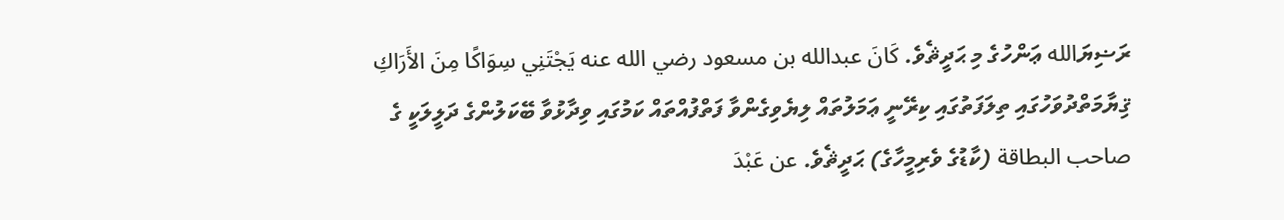ރަޟިޔަالله ޢަންހުގެ މި ޙަދީޘެވެ. كَانَ عبدالله بن مسعود رضي الله عنه يَجْتَنِي سِوَاكًا مِنَ الأَرَاكِ
ޤިޔާމަތްދުވަހުގައި ތިލަފަތުގައި ކިރޭނީ ޢަމަލުތައް ލިޔެވިގެންވާ ފަތްފުއްތައް ކަމުގައި ވިދާޅުވާ ބޭކަލުންގެ ދަލީލަކީ ގެ صاحب البطاقة (ކާޑުގެ ވެރިމީހާގެ) ޙަދީޘެވެ. عن عَبْدَ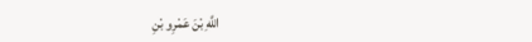اللَّهِ بْنَ عَمْرِو بْنِ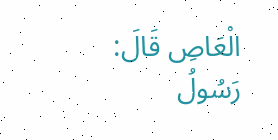الْعَاصِ قَالَ: رَسُولُ